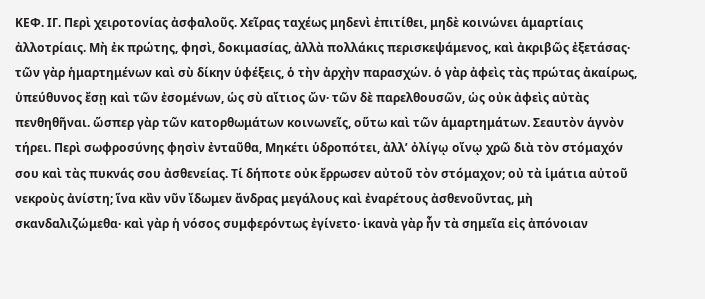ΚΕΦ. ΙΓ. Περὶ χειροτονίας ἀσφαλοῦς. Χεῖρας ταχέως μηδενὶ ἐπιτίθει, μηδὲ κοινώνει ἁμαρτίαις ἀλλοτρίαις. Μὴ ἐκ πρώτης, φησὶ, δοκιμασίας, ἀλλὰ πολλάκις περισκεψάμενος, καὶ ἀκριβῶς ἐξετάσας· τῶν γὰρ ἡμαρτημένων καὶ σὺ δίκην ὑφέξεις, ὁ τὴν ἀρχὴν παρασχών. ὁ γὰρ ἀφεὶς τὰς πρώτας ἀκαίρως, ὑπεύθυνος ἔσῃ καὶ τῶν ἐσομένων, ὡς σὺ αἴτιος ὤν· τῶν δὲ παρελθουσῶν, ὡς οὐκ ἀφεὶς αὐτὰς πενθηθῆναι. ὥσπερ γὰρ τῶν κατορθωμάτων κοινωνεῖς, οὕτω καὶ τῶν ἁμαρτημάτων. Σεαυτὸν ἁγνὸν τήρει. Περὶ σωφροσύνης φησὶν ἐνταῦθα, Μηκέτι ὑδροπότει, ἀλλ’ ὀλίγῳ οἴνῳ χρῶ διὰ τὸν στόμαχόν σου καὶ τὰς πυκνάς σου ἀσθενείας. Τί δήποτε οὐκ ἔρρωσεν αὐτοῦ τὸν στόμαχον; οὐ τὰ ἱμάτια αὐτοῦ νεκροὺς ἀνίστη; ἵνα κἂν νῦν ἴδωμεν ἄνδρας μεγάλους καὶ ἐναρέτους ἀσθενοῦντας, μὴ σκανδαλιζώμεθα· καὶ γὰρ ἡ νόσος συμφερόντως ἐγίνετο· ἱκανὰ γὰρ ἦν τὰ σημεῖα εἰς ἀπόνοιαν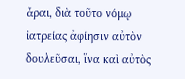ἆραι, διὰ τοῦτο νόμῳ ἰατρείας ἀφίησιν αὐτὸν δουλεῦσαι, ἵνα καὶ αὐτὸς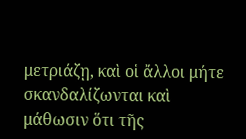μετριάζῃ, καὶ οἱ ἄλλοι μήτε σκανδαλίζωνται καὶ μάθωσιν ὅτι τῆς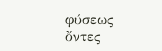φύσεως ὄντες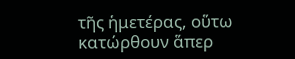τῆς ἡμετέρας, οὕτω κατώρθουν ἅπερ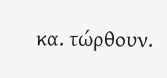κα. τώρθουν.